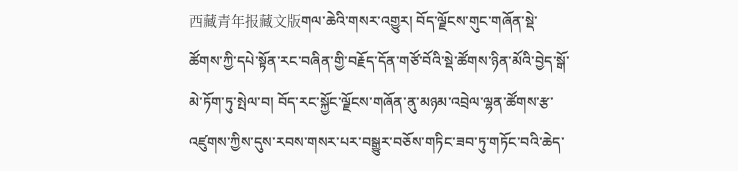西藏青年报藏文版གལ་ཆེའི་གསར་འགྱུར། བོད་ལྗོངས་གུང་གཞོན་སྡེ་ཚོགས་ཀྱི་དཔེ་སྟོན་རང་བཞིན་གྱི་བརྗོད་དོན་གཙོ་བོའི་སྡེ་ཚོགས་ཉིན་མོའི་བྱེད་སྒོ་མེ་ཏོག་ཏུ་སྤེལ་བ། བོད་རང་སྐྱོང་ལྗོངས་གཞོན་ནུ་མཉམ་འབྲེལ་ལྷན་ཚོགས་རྩ་འཛུགས་ཀྱིས་དུས་རབས་གསར་པར་བསྒྱུར་བཅོས་གཏིང་ཟབ་ཏུ་གཏོང་བའི་ཆེད་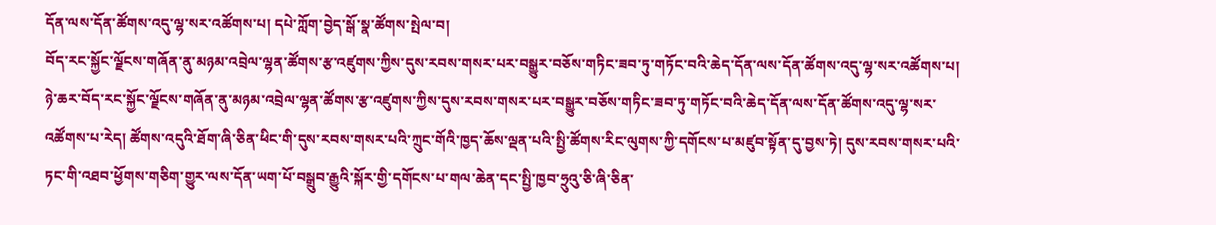དོན་ལས་དོན་ཚོགས་འདུ་ལྷ་སར་འཚོགས་པ། དཔེ་ཀློག་བྱེད་སྒོ་སྣ་ཚོགས་སྤེལ་བ།
བོད་རང་སྐྱོང་ལྗོངས་གཞོན་ནུ་མཉམ་འབྲེལ་ལྷན་ཚོགས་རྩ་འཛུགས་ཀྱིས་དུས་རབས་གསར་པར་བསྒྱུར་བཅོས་གཏིང་ཟབ་ཏུ་གཏོང་བའི་ཆེད་དོན་ལས་དོན་ཚོགས་འདུ་ལྷ་སར་འཚོགས་པ།
ཉེ་ཆར་བོད་རང་སྐྱོང་ལྗོངས་གཞོན་ནུ་མཉམ་འབྲེལ་ལྷན་ཚོགས་རྩ་འཛུགས་ཀྱིས་དུས་རབས་གསར་པར་བསྒྱུར་བཅོས་གཏིང་ཟབ་ཏུ་གཏོང་བའི་ཆེད་དོན་ལས་དོན་ཚོགས་འདུ་ལྷ་སར་འཚོགས་པ་རེད། ཚོགས་འདུའི་ཐོག་ཞི་ཅིན་ཕིང་གི་དུས་རབས་གསར་པའི་ཀྲུང་གོའི་ཁྱད་ཆོས་ལྡན་པའི་སྤྱི་ཚོགས་རིང་ལུགས་ཀྱི་དགོངས་པ་མཛུབ་སྟོན་དུ་བྱས་ཏེ། དུས་རབས་གསར་པའི་ཏང་གི་འཐབ་ཕྱོགས་གཅིག་གྱུར་ལས་དོན་ཡག་པོ་བསྒྲུབ་རྒྱུའི་སྐོར་གྱི་དགོངས་པ་གལ་ཆེན་དང་སྤྱི་ཁྱབ་ཧྲུའུ་ཅི་ཞི་ཅིན་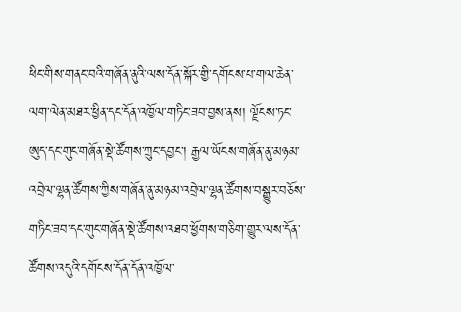ཕིང་གིས་གནང་བའི་གཞོན་ནུའི་ལས་དོན་སྐོར་གྱི་དགོངས་པ་གལ་ཆེན་ལག་ལེན་མཐར་ཕྱིན་དང་དོན་འཁྱོལ་གཏིང་ཟབ་བྱས་ནས། ལྗོངས་ཏང་ཨུད་དང་གུང་གཞོན་སྡེ་ཚོགས་ཀྲུང་དབྱང་། རྒྱལ་ཡོངས་གཞོན་ནུ་མཉམ་འབྲེལ་ལྷན་ཚོགས་ཀྱིས་གཞོན་ནུ་མཉམ་འབྲེལ་ལྷན་ཚོགས་བསྒྱུར་བཅོས་གཏིང་ཟབ་དང་གུང་གཞོན་སྡེ་ཚོགས་འཐབ་ཕྱོགས་གཅིག་གྱུར་ལས་དོན་ཚོགས་འདུའི་དགོངས་དོན་དོན་འཁྱོལ་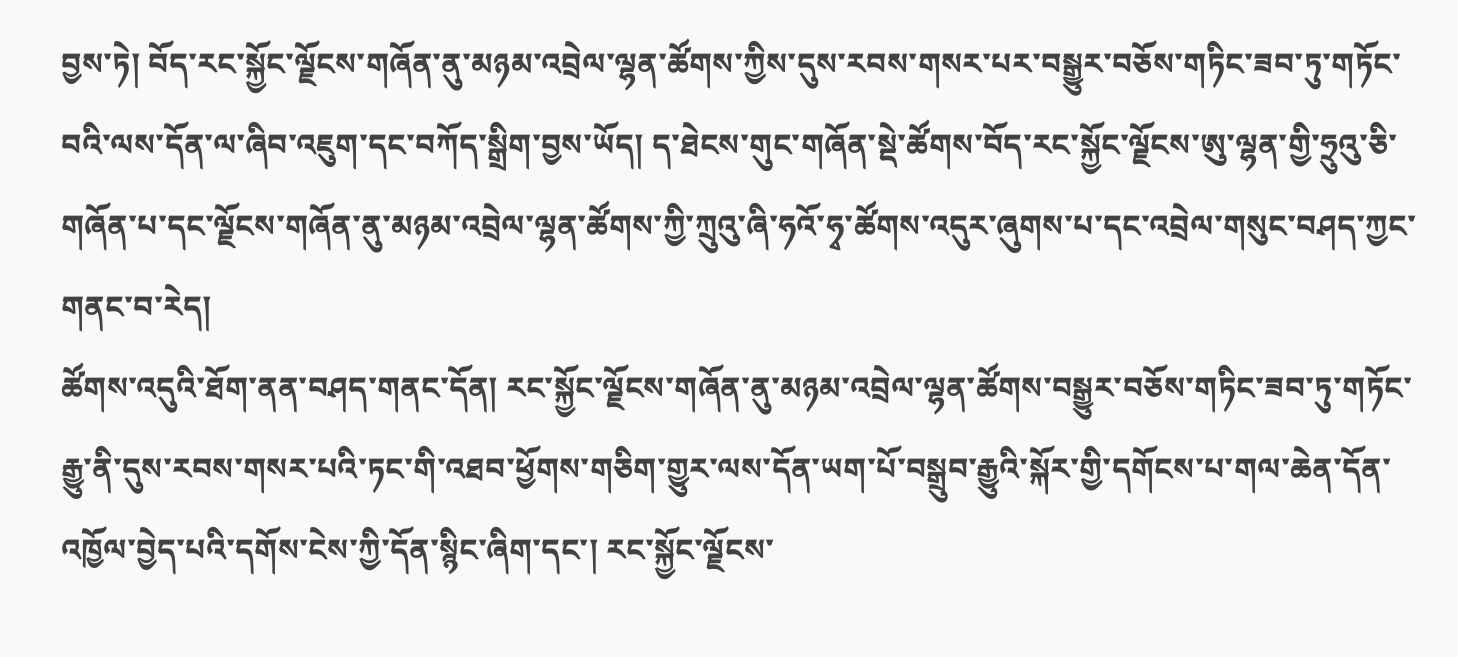བྱས་ཏེ། བོད་རང་སྐྱོང་ལྗོངས་གཞོན་ནུ་མཉམ་འབྲེལ་ལྷན་ཚོགས་ཀྱིས་དུས་རབས་གསར་པར་བསྒྱུར་བཅོས་གཏིང་ཟབ་ཏུ་གཏོང་བའི་ལས་དོན་ལ་ཞིབ་འཇུག་དང་བཀོད་སྒྲིག་བྱས་ཡོད། ད་ཐེངས་གུང་གཞོན་སྡེ་ཚོགས་བོད་རང་སྐྱོང་ལྗོངས་ཨུ་ལྷན་གྱི་ཧྲུའུ་ཅི་གཞོན་པ་དང་ལྗོངས་གཞོན་ནུ་མཉམ་འབྲེལ་ལྷན་ཚོགས་ཀྱི་ཀྲུའུ་ཞི་ཧའོ་ཧྭ་ཚོགས་འདུར་ཞུགས་པ་དང་འབྲེལ་གསུང་བཤད་ཀྱང་གནང་བ་རེད།
ཚོགས་འདུའི་ཐོག་ནན་བཤད་གནང་དོན། རང་སྐྱོང་ལྗོངས་གཞོན་ནུ་མཉམ་འབྲེལ་ལྷན་ཚོགས་བསྒྱུར་བཅོས་གཏིང་ཟབ་ཏུ་གཏོང་རྒྱུ་ནི་དུས་རབས་གསར་པའི་ཏང་གི་འཐབ་ཕྱོགས་གཅིག་གྱུར་ལས་དོན་ཡག་པོ་བསྒྲུབ་རྒྱུའི་སྐོར་གྱི་དགོངས་པ་གལ་ཆེན་དོན་འཁྱོལ་བྱེད་པའི་དགོས་ངེས་ཀྱི་དོན་སྙིང་ཞིག་དང་། རང་སྐྱོང་ལྗོངས་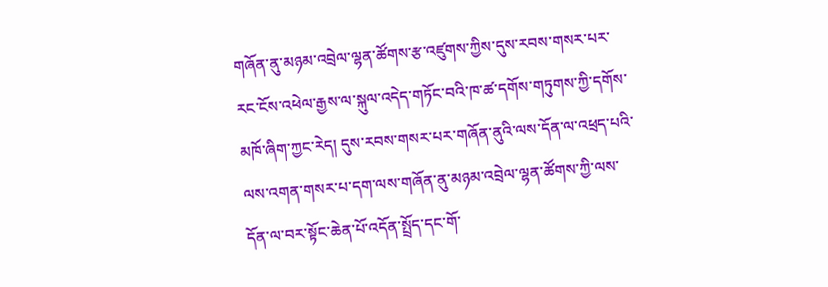གཞོན་ནུ་མཉམ་འབྲེལ་ལྷན་ཚོགས་རྩ་འཛུགས་ཀྱིས་དུས་རབས་གསར་པར་རང་ངོས་འཕེལ་རྒྱས་ལ་སྐུལ་འདེད་གཏོང་བའི་ཁ་ཚ་དགོས་གཏུགས་ཀྱི་དགོས་མཁོ་ཞིག་ཀྱང་རེད། དུས་རབས་གསར་པར་གཞོན་ནུའི་ལས་དོན་ལ་འཕྲད་པའི་ལས་འགན་གསར་པ་དག་ལས་གཞོན་ནུ་མཉམ་འབྲེལ་ལྷན་ཚོགས་ཀྱི་ལས་དོན་ལ་བར་སྟོང་ཆེན་པོ་འདོན་སྤྲོད་དང་གོ་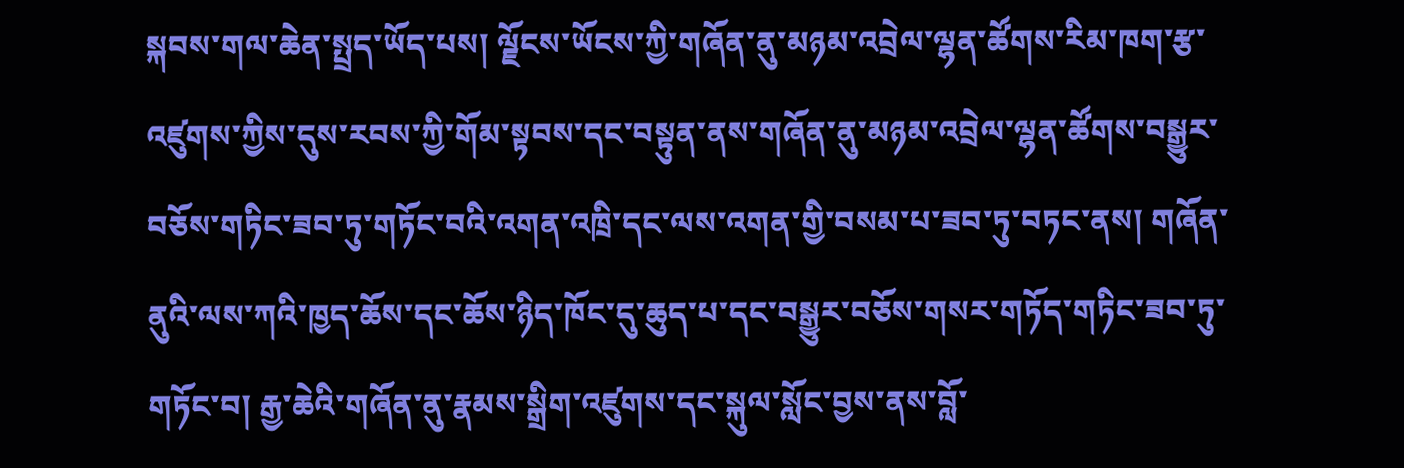སྐབས་གལ་ཆེན་སྤྲད་ཡོད་པས། ལྗོངས་ཡོངས་ཀྱི་གཞོན་ནུ་མཉམ་འབྲེལ་ལྷན་ཚོགས་རིམ་ཁག་རྩ་འཛུགས་ཀྱིས་དུས་རབས་ཀྱི་གོམ་སྟབས་དང་བསྟུན་ནས་གཞོན་ནུ་མཉམ་འབྲེལ་ལྷན་ཚོགས་བསྒྱུར་བཅོས་གཏིང་ཟབ་ཏུ་གཏོང་བའི་འགན་འཁྲི་དང་ལས་འགན་གྱི་བསམ་པ་ཟབ་ཏུ་བཏང་ནས། གཞོན་ནུའི་ལས་ཀའི་ཁྱད་ཆོས་དང་ཆོས་ཉིད་ཁོང་དུ་ཆུད་པ་དང་བསྒྱུར་བཅོས་གསར་གཏོད་གཏིང་ཟབ་ཏུ་གཏོང་བ། རྒྱ་ཆེའི་གཞོན་ནུ་རྣམས་སྒྲིག་འཛུགས་དང་སྐུལ་སློང་བྱས་ནས་བློ་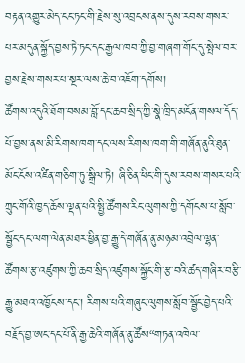བརྟན་འགྱུར་མེད་ངང་ཏང་གི་རྗེས་སུ་འབྲངས་ནས་དུས་རབས་གསར་པར་མདུན་སྐྱོད་བྱས་ཏེ་ཏང་དང་རྒྱལ་ཁབ་ཀྱི་བྱ་གཞག་གོང་དུ་སྤེལ་བར་བྱས་རྗེས་གསར་པ་སྔར་ལས་ཆེ་བ་འཇོག་དགོས།
ཚོགས་འདུའི་ཐོག་བསམ་བློ་དང་ཆབ་སྲིད་ཀྱི་སྣེ་ཁྲིད་མངོན་གསལ་དོད་པོ་བྱས་ནས་མི་རིགས་ཁག་དང་ལས་རིགས་ཁག་གི་གཞོན་ནུའི་ཐུན་མོང་ངོས་འཛིན་གཅིག་ཏུ་སྒྲིལ་ཏེ། ཞི་ཅིན་ཕིང་གི་དུས་རབས་གསར་པའི་ཀྲུང་གོའི་ཁྱད་ཆོས་ལྡན་པའི་སྤྱི་ཚོགས་རིང་ལུགས་ཀྱི་དགོངས་པ་སློབ་སྦྱོང་དང་ལག་ལེན་མཐར་ཕྱིན་བྱ་རྒྱུ་དེ་གཞོན་ནུ་མཉམ་འབྲེལ་ལྷན་ཚོགས་རྩ་འཛུགས་ཀྱི་ཆབ་སྲིད་འཛུགས་སྐྱོང་གི་རྩ་བའི་ཚད་གཞིར་བརྩི་རྒྱུ་མཐའ་འཁྱོངས་དང་། རིགས་པའི་གཞུང་ལུགས་སློབ་སྦྱོང་བྱེད་པའི་བརྗོད་བྱ་ཨང་དང་པོ་ནི་རྒྱ་ཆེའི་གཞོན་ནུ་ཚོས“གཏན་འཁེལ་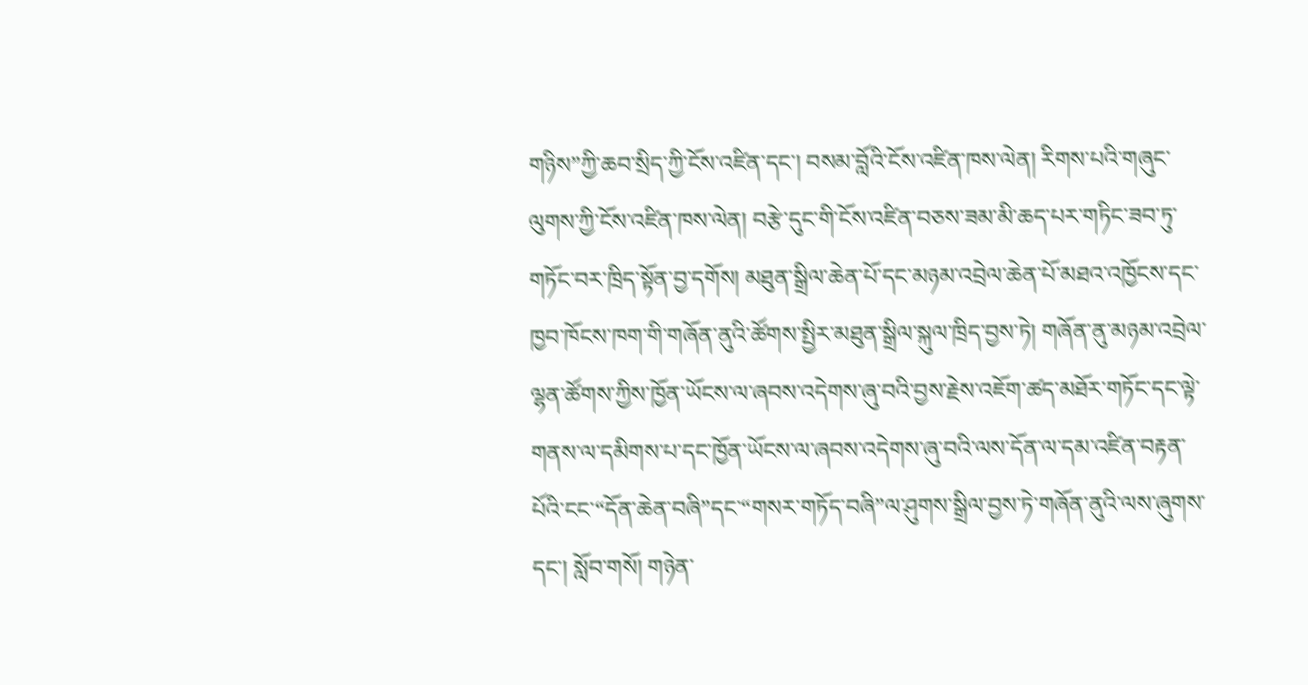གཉིས”ཀྱི་ཆབ་སྲིད་ཀྱི་ངོས་འཛིན་དང་། བསམ་བློའི་ངོས་འཛིན་ཁས་ལེན། རིགས་པའི་གཞུང་ལུགས་ཀྱི་ངོས་འཛིན་ཁས་ལེན། བརྩེ་དུང་གི་ངོས་འཛིན་བཅས་ཟམ་མི་ཆད་པར་གཏིང་ཟབ་ཏུ་གཏོང་བར་ཁྲིད་སྟོན་བྱ་དགོས། མཐུན་སྒྲིལ་ཆེན་པོ་དང་མཉམ་འབྲེལ་ཆེན་པོ་མཐའ་འཁྱོངས་དང་ཁྱབ་ཁོངས་ཁག་གི་གཞོན་ནུའི་ཚོགས་སྤྱིར་མཐུན་སྒྲིལ་སྐུལ་ཁྲིད་བྱས་ཏེ། གཞོན་ནུ་མཉམ་འབྲེལ་ལྷན་ཚོགས་ཀྱིས་ཁྱོན་ཡོངས་ལ་ཞབས་འདེགས་ཞུ་བའི་བྱས་རྗེས་འཇོག་ཚད་མཐོར་གཏོང་དང་ལྟེ་གནས་ལ་དམིགས་པ་དང་ཁྱོན་ཡོངས་ལ་ཞབས་འདེགས་ཞུ་བའི་ལས་དོན་ལ་དམ་འཛིན་བརྟན་པོའི་ངང་“དོན་ཆེན་བཞི”དང་“གསར་གཏོད་བཞི”ལ་ཤུགས་སྒྲིལ་བྱས་ཏེ་གཞོན་ནུའི་ལས་ཞུགས་དང་། སློབ་གསོ། གཉེན་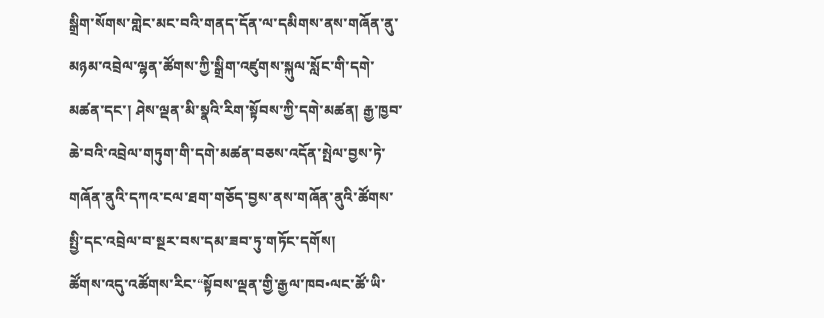སྒྲིག་སོགས་གླེང་མང་བའི་གནད་དོན་ལ་དམིགས་ནས་གཞོན་ནུ་མཉམ་འབྲེལ་ལྷན་ཚོགས་ཀྱི་སྒྲིག་འཛུགས་སྐུལ་སློང་གི་དགེ་མཚན་དང་། ཤེས་ལྡན་མི་སྣའི་རིག་སྟོབས་ཀྱི་དགེ་མཚན། རྒྱ་ཁྱབ་ཆེ་བའི་འབྲེལ་གཏུག་གི་དགེ་མཚན་བཅས་འདོན་སྤེལ་བྱས་ཏེ་གཞོན་ནུའི་དཀའ་ངལ་ཐག་གཅོད་བྱས་ནས་གཞོན་ནུའི་ཚོགས་སྤྱི་དང་འབྲེལ་བ་སྔར་བས་དམ་ཟབ་ཏུ་གཏོང་དགོས།
ཚོགས་འདུ་འཚོགས་རིང་“སྟོབས་ལྡན་གྱི་རྒྱལ་ཁབ•ལང་ཚོ་ཡི་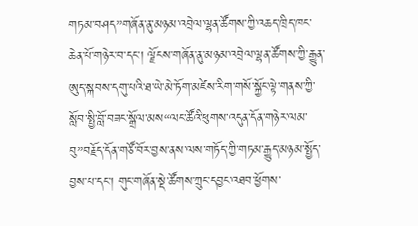གཏམ་བཤད”གཞོན་ནུ་མཉམ་འབྲེལ་ལྷན་ཚོགས་ཀྱི་འཆད་ཁྲིད་ཁང་ཆེན་པོ་གཉེར་བ་དང་། ལྗོངས་གཞོན་ནུ་མཉམ་འབྲེལ་ལྷན་ཚོགས་ཀྱི་རྒྱུན་ཨུད་སྐབས་དགུ་པའི་ཐ་ཡེ་མེ་ཏོག་མཛེས་རིག་གསོ་སྐྱོང་ལྟེ་གནས་ཀྱི་སློབ་སྤྱི་བློ་བཟང་སྒྲོལ་མས“ལང་ཚོའི་ཕུགས་འདུན་དོན་གཉེར་ལམ་བུ”བརྗོད་དོན་གཙོ་བོར་བྱས་ནས་ལས་གཏོད་ཀྱི་གཏམ་རྒྱུད་མཉམ་སྤྱོད་བྱས་པ་དང་། གུང་གཞོན་སྡེ་ཚོགས་ཀྲུང་དབྱང་འཐབ་ཕྱོགས་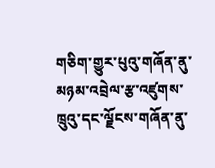གཅིག་གྱུར་པུའུ་གཞོན་ནུ་མཉམ་འབྲེལ་རྩ་འཛུགས་ཁྲུའུ་དང་ལྗོངས་གཞོན་ནུ་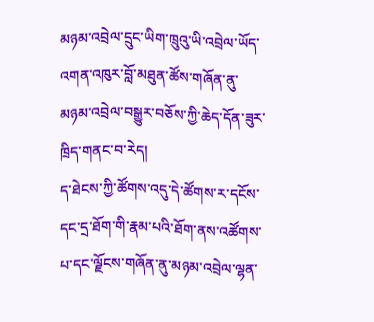མཉམ་འབྲེལ་དྲུང་ཡིག་ཁྲུའུ་ཡི་འབྲེལ་ཡོད་འགན་འཁུར་བློ་མཐུན་ཚོས་གཞོན་ནུ་མཉམ་འབྲེལ་བསྒྱུར་བཅོས་ཀྱི་ཆེད་དོན་ཟུར་ཁྲིད་གནང་བ་རེད།
ད་ཐེངས་ཀྱི་ཚོགས་འདུ་དེ་ཚོགས་ར་དངོས་དང་དྲ་ཐོག་གི་རྣམ་པའི་ཐོག་ནས་འཚོགས་པ་དང་ལྗོངས་གཞོན་ནུ་མཉམ་འབྲེལ་ལྷན་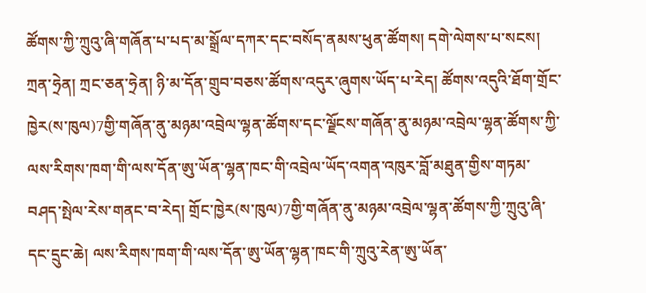ཚོགས་ཀྱི་ཀྲུའུ་ཞི་གཞོན་པ་པད་མ་སྒྲོལ་དཀར་དང་བསོད་ནམས་ཕུན་ཚོགས། དགེ་ལེགས་པ་སངས། ཀྲན་ཧྲེན། ཀྲང་ཅན་ཧྲེན། ཉི་མ་དོན་གྲུབ་བཅས་ཚོགས་འདུར་ཞུགས་ཡོད་པ་རེད། ཚོགས་འདུའི་ཐོག་གྲོང་ཁྱེར(ས་ཁུལ)7གྱི་གཞོན་ནུ་མཉམ་འབྲེལ་ལྷན་ཚོགས་དང་ལྗོངས་གཞོན་ནུ་མཉམ་འབྲེལ་ལྷན་ཚོགས་ཀྱི་ལས་རིགས་ཁག་གི་ལས་དོན་ཨུ་ཡོན་ལྷན་ཁང་གི་འབྲེལ་ཡོད་འགན་འཁུར་བློ་མཐུན་གྱིས་གཏམ་བཤད་སྤེལ་རེས་གནང་བ་རེད། གྲོང་ཁྱེར(ས་ཁུལ)7གྱི་གཞོན་ནུ་མཉམ་འབྲེལ་ལྷན་ཚོགས་ཀྱི་ཀྲུའུ་ཞི་དང་དྲུང་ཆེ། ལས་རིགས་ཁག་གི་ལས་དོན་ཨུ་ཡོན་ལྷན་ཁང་གི་ཀྲུའུ་རེན་ཨུ་ཡོན་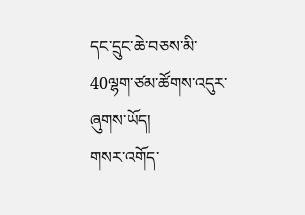དང་དྲུང་ཆེ་བཅས་མི་40ལྷག་ཙམ་ཚོགས་འདུར་ཞུགས་ཡོད།
གསར་འགོད་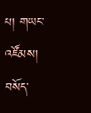པ། གཡང་འཛོམས།
བསོད་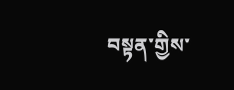བསྟན་གྱིས་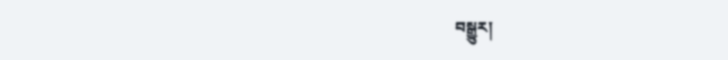བསྒྱུར།